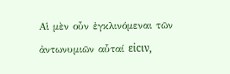Αἱ μὲν οὖν ἐγκλινόμεναι τῶν ἀντωνυμιῶν αὗταί εἰϲιν,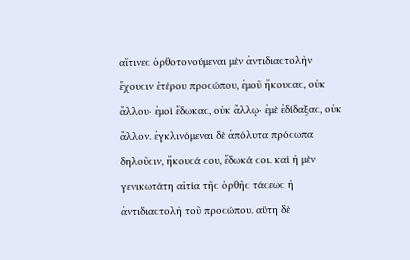αἵτινεϲ ὀρθοτονούμεναι μὲν ἀντιδιαϲτολὴν ἔχουϲιν ἑτέρου προϲώπου, ἐμοῦ ἤκουϲαϲ, οὐκ ἄλλου· ἐμοὶ ἔδωκαϲ, οὐκ ἄλλῳ· ἐμὲ ἐδίδαξαϲ, οὐκ ἄλλον. ἐγκλινόμεναι δὲ ἀπόλυτα πρόϲωπα δηλοῦϲιν, ἤκουϲά ϲου, ἔδωκά ϲοι. καὶ ἡ μὲν γενικωτάτη αἰτία τῆϲ ὀρθῆϲ τάϲεωϲ ἡ ἀντιδιαϲτολὴ τοῦ προϲώπου. αὕτη δὲ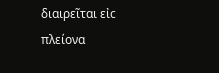διαιρεῖται εἰϲ πλείονα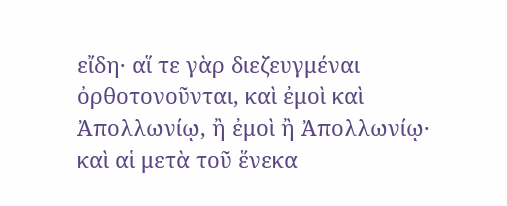εἴδη· αἵ τε γὰρ διεζευγμέναι ὀρθοτονοῦνται, καὶ ἐμοὶ καὶ Ἀπολλωνίῳ, ἢ ἐμοὶ ἢ Ἀπολλωνίῳ· καὶ αἱ μετὰ τοῦ ἕνεκα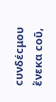ϲυνδέϲμου ἕνεκα ϲοῦ,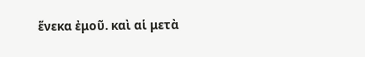ἕνεκα ἐμοῦ. καὶ αἱ μετὰ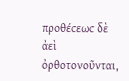προθέϲεωϲ δὲ ἀεὶ ὀρθοτονοῦνται,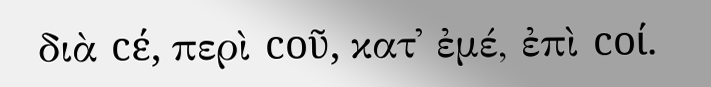διὰ ϲέ, περὶ ϲοῦ, κατ᾽ ἐμέ, ἐπὶ ϲοί.